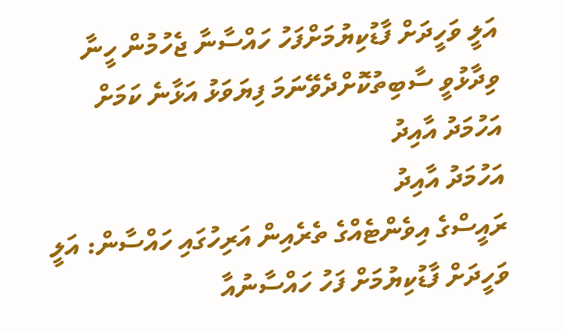އަލީ ވަހީދަށް ފާޑުކިޔުމަށްފަހު ހައްސާނާ ޖެހުމުން ހީނާ ވިދާޅުވީ ސާބިތުކޮށްދެވޭނަމަ ފިޔަވަޅު އަޅާނެ ކަމަށް
އަހުމަދު އާއިދު
އަހުމަދު އާއިދު
ރައީސްގެ އިވެންޓެއްގެ ތެރެއިން އަރިހުގައި ހައްސާން: އަލީ ވަހީދަށް ފާޑުކިޔުމަށް ފަހު ހައްސާނުއާ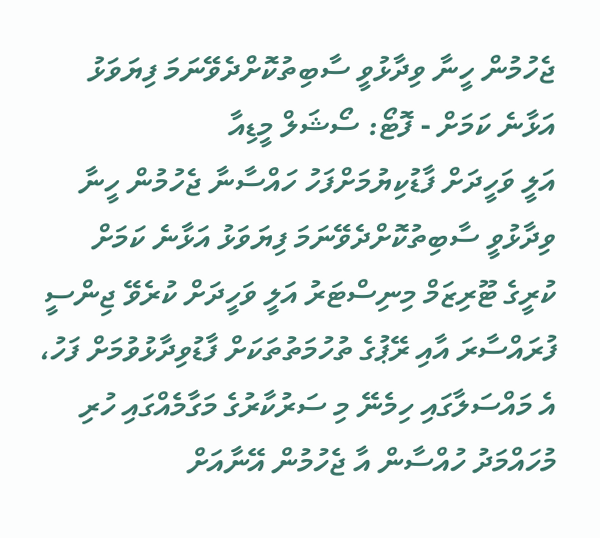ޖެހުމުން ހީނާ ވިދާޅުވީ ސާބިތުކޮށްދެވޭނަމަ ފިޔަވަޅު އަޅާނެ ކަމަށް - ފޮޓޯ: ސޯޝަލް މީޑިއާ
އަލީ ވަހީދަށް ފާޑުކިޔުމަށްފަހު ހައްސާނާ ޖެހުމުން ހީނާ ވިދާޅުވީ ސާބިތުކޮށްދެވޭނަމަ ފިޔަވަޅު އަޅާނެ ކަމަށް
ކުރީގެ ޓޫރިޒަމް މިނިސްޓަރު އަލީ ވަހީދަށް ކުރެވޭ ޖިންސީ ފުރައްސާރަ އާއި ރޭޕުގެ ތުހުމަތުތަކަށް ފާޑުވިދާޅުވުމަށް ފަހު، އެ މައްސަލާގައި ހިމެނޭ މި ސަރުކާރުގެ މަގާމެއްގައި ހުރި މުހައްމަދު ހުއްސާން އާ ޖެހުމުން އޭނާއަށް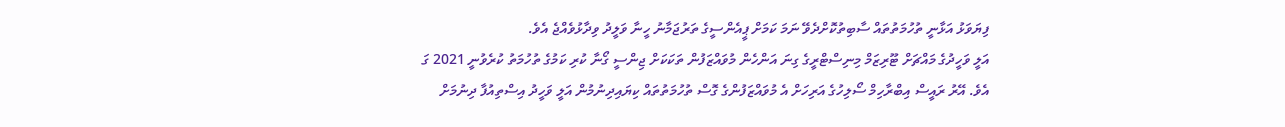ފިޔަވަޅު އަޅާނީ ތުހުމަތުތައް ސާބިތުކޮށްދެވޭ ނަމަ ކަމަށް ޕީއެންސީގެ ތަރުޖަމާނު ހީނާ ވަލީދު ވިދާޅުވެއްޖެ އެވެ.
އަލީ ވަހީދުގެ މައްޗަށް ޓޫރިޒަމް މިނިސްޓްރީގެ ގިނަ އަންހެން މުވައްޒަފުން ތަކަކަށް ޖިންސީ ގޯނާ ކުރި ކަމުގެ ތުހުމަތު ކުރެވުނީ 2021 ގަ އެވެ. އޭރު ރައީސް އިބްރާހިމް ސޯލިހުގެ އަރިހަށް އެ މުވައްޒަފުންގެ ގޮސް ތުހުމަތުތައް ކިޔައިދިނުމުން އަލީ ވަހީދު އިސްތިއުފާ ދިނުމަށް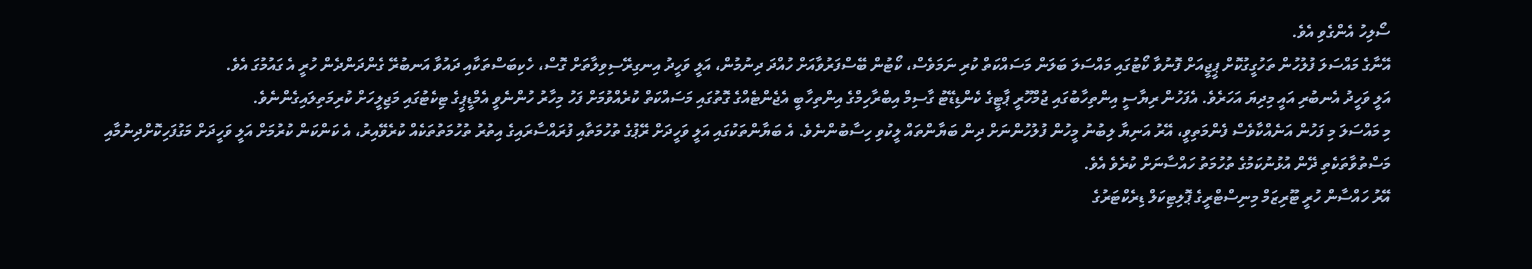ސޯލިހު އެންގެވި އެވެ.
އޭނާގެ މައްސަލަ ފުލުހުން ތަހުގީގުކޮށް ޕީޖީއަށް ފޮނުވާ ކޯޓުގައި މައްސަލަ ބަލަން މަސައްކަތް ކުރި ނަމަވެސް، ކޯޓުން ބޭސްފަރުވާއަށް ހުއްދަ ދިނުމުން، އަލީ ވަހީދު އިނގިރޭސިވިލާތަށް ގޮސް، ހެކިބަސްތަކާއި ދައުވާ އަނބުރޭ ގެންދަންދެން ހުރީ އެ ގައުމުގަ އެވެ.
އަލީ ވަހީދު އެނބުރި އައީ މިދިޔަ އަހަރެވެ. އެފަހުން ރިޔާސީ އިންތިހާބުގައި ޖުމްހޫރީ ޕާޓީގެ ކެންޑިޑޭޓު ގާސިމް އިބްރާހިމްގެ އިންތިހާބީ އެޖެންޓެއްގެ ގޮތުގައި މަސައްކަތް ކުރެއްވުމަށް ފަހު މިހާރު ހުންނެވީ އެމްޑީޕީގެ ޓިކެޓުގައި މަޖިލީހަށް ކުރިމަތިލައިގެންނެވެ.
މި މައްސަލަ މި ފަހުން އަނެއްކާވެސް ފެންމަތިވީ، އޭރު އަނިޔާ ލިބުނު މީހުން ފުލުހުންނަށް ދިން ބަޔާންތައް ލީކުވި ހިސާބުންނެވެ. އެ ބަޔާންތަކުގައި އަލީ ވަހީދަށް ރޭޕުގެ ތުހުމަތާއި ފުރައްސާރައިގެ އިތުރު ތުހުމަތުތަކެއް ކުރެވޭއިރު، އެ ކަންކަން ކުރުމަށް އަލީ ވަހީދަށް މަގުފަހިކޮށްދިނުމާއި މަސްތުވާތަކެތި ދޭން އުޅުނުކަމުގެ ތުހުމަތު ހައްސާނަށް ކުރެވެ އެވެ.
އޭރު ހައްސާން ހުރީ ޓޫރިޒަމް މިނިސްޓްރީގެ ޕޮލިޓިކަލް ޑިރެކްޓަރުގެ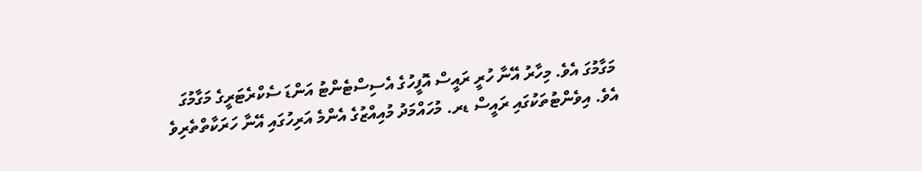މަގާމުގަ އެވެ. މިހާރު އޭނާ ހުރީ ރައީސް އޮފީހުގެ އެސިސްޓެންޓު އަންޑަ ސެކްރެޓަރީގެ މަގާމުގަ އެވެ. އިވެންޓުތަކުގައި ރައީސް ޑރ. މުހައްމަދު މުއިއްޒުގެ އެންމެ އަރިހުގައި އޭނާ ހަރަކާތްތެރިވެ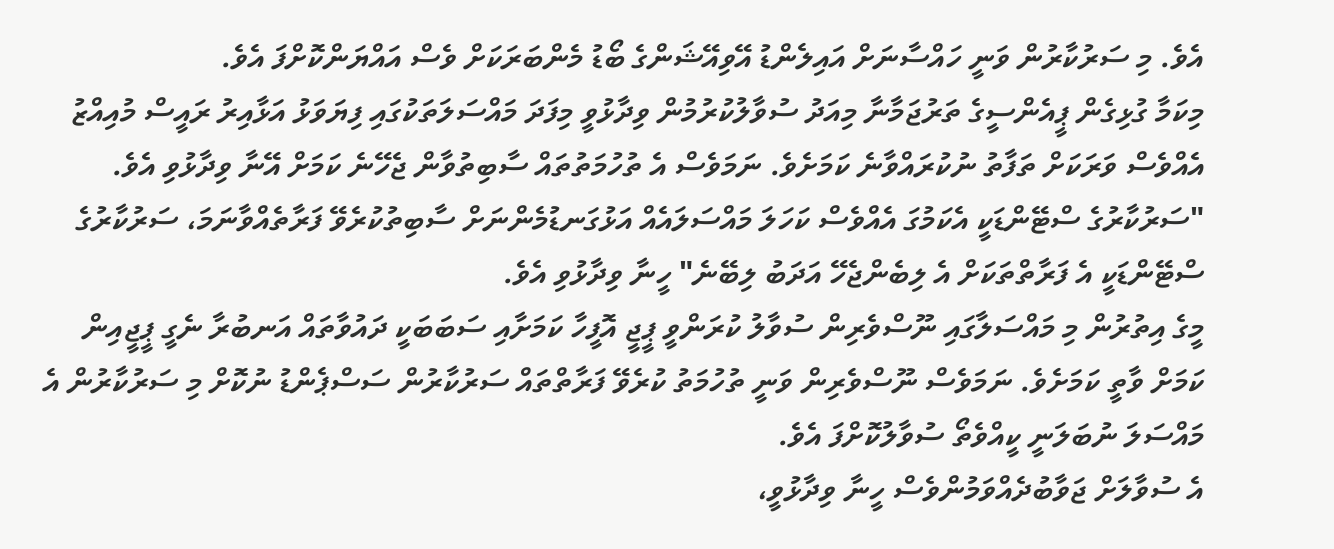އެވެ. މި ސަރުކާރުން ވަނީ ހައްސާނަށް އައިލެންޑު އޭވިއޭޝަންގެ ބޯޑު މެންބަރަކަށް ވެސް އައްޔަންކޮށްފަ އެވެ.
މިކަމާ ގުޅިގެން ޕީއެންސީގެ ތަރުޖަމާނާ މިއަދު ސުވާލުކުރުމުން ވިދާޅުވީ މިފަދަ މައްސަލަތަކުގައި ފިޔަވަޅު އަޅާއިރު ރައީސް މުއިއްޒު އެއްވެސް ވަރަކަށް ތަފާތު ނުކުރައްވާނެ ކަމަށެވެ. ނަމަވެސް އެ ތުހުމަތުތައް ސާބިތުވާން ޖެހޭނެ ކަމަށް އޭނާ ވިދާޅުވި އެވެ.
"ސަރުކާރުގެ ސްޓޭންޑަކީ އެކަމުގަ އެއްވެސް ކަހަލަ މައްސަލައެއް އަޅުގަނޑުމެންނަށް ސާބިތުކުރެވޭ ފަރާތެއްވާނަމަ، ސަރުކާރުގެ ސްޓޭންޑަކީ އެ ފަރާތްތަކަށް އެ ލިބެންޖެހޭ އަދަބު ލިބޭނެ" ހީނާ ވިދާޅުވި އެވެ.
މީގެ އިތުރުން މި މައްސަލާގައި ނޫސްވެރިން ސުވާލު ކުރަންވީ ޕީޖީ އޮފީހާ ކަމަށާއި ސަބަބަކީ ދައުވާތައް އަނބުރާ ނެގީ ޕީޖީއިން ކަމަށް ވާތީ ކަމަށެވެ. ނަމަވެސް ނޫސްވެރިން ވަނީ ތުހުމަތު ކުރެވޭ ފަރާތްތައް ސަރުކާރުން ސަސްޕެންޑު ނުކޮށް މި ސަރުކާރުން އެ މައްސަލަ ނުބަލަނީ ކީއްވެތޯ ސުވާލުކޮށްފަ އެވެ.
އެ ސުވާލަށް ޖަވާބުދެއްވަމުންވެސް ހީނާ ވިދާޅުވީ،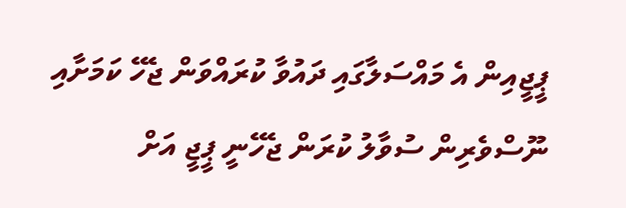ޕީޖީއިން އެ މައްސަލާގައި ދައުވާ ކުރައްވަން ޖެހޭ ކަމަށާއި ނޫސްވެރިން ސުވާލު ކުރަން ޖެހޭނީ ޕީޖީ އަށް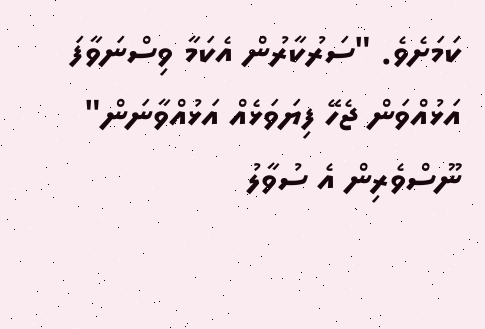ކަމަށެވެ. "ސަރުކާރުން އެކަމާ ވިސްނަވާފަ އަޅުއްވަން ޖެހޭ ފިޔަވަޅެއް އަޅުއްވާނަން" ނޫސްވެރިން އެ ސުވާލު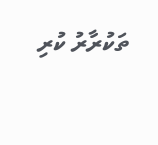ތަކުރާރު ކުރި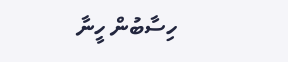ހިސާބުން ހީނާ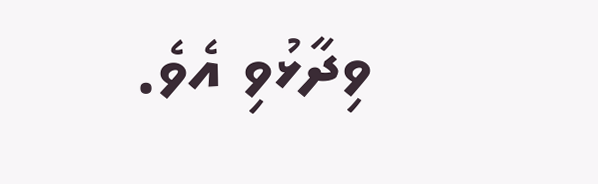ވިދާޅުވި އެވެ.